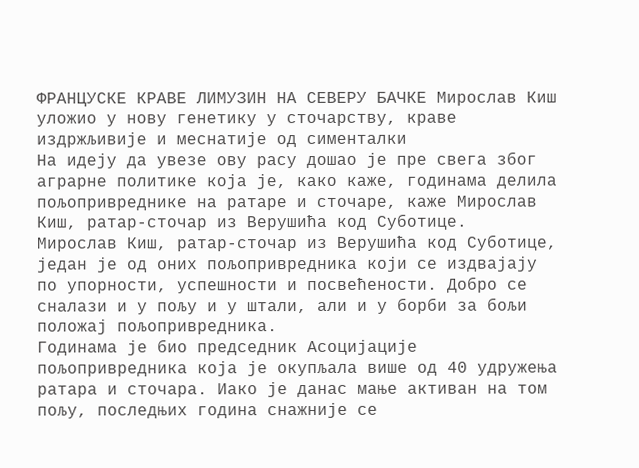ФРАНЦУСКЕ КРАВЕ ЛИМУЗИН НА СЕВЕРУ БАЧКЕ Мирослав Киш уложио у нову генетику у сточарству, краве издржљивије и меснатије од сименталки
На идеју да увезе ову расу дошао је пре свега због аграрне политике која је, како каже, годинама делила пољопривреднике на ратаре и сточаре, каже Мирослав Киш, ратар-сточар из Верушића код Суботице.
Мирослав Киш, ратар-сточар из Верушића код Суботице, један је од оних пољопривредника који се издвајају по упорности, успешности и посвећености. Добро се сналази и у пољу и у штали, али и у борби за бољи положај пољопривредника.
Годинама је био председник Асоцијације пољопривредника која је окупљала више од 40 удружења ратара и сточара. Иако је данас мање активан на том пољу, последњих година снажније се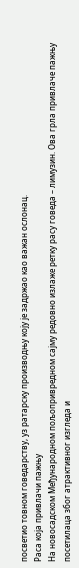посветио товном говедарству, уз ратарску производњу коју је задржао као важан ослонац.
Раса која привлачи пажњу
На новосадском Међународном пољопривредном сајму редовно излаже ретку расу говеда – лимузин. Ова грла привлаче пажњу посетилаца због атрактивног изгледа и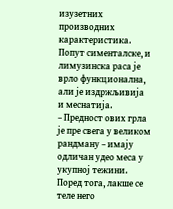изузетних производних карактеристика. Попут сименталске, и лимузинска раса је врло функционална, али је издржљивија и меснатија.
– Предност ових грла је пре свега у великом рандману – имају одличан удео меса у укупној тежини. Поред тога, лакше се теле него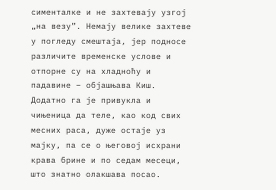сименталке и не захтевају узгој „на везу”. Немају велике захтеве у погледу смештаја, јер подносе различите временске услове и отпорне су на хладноћу и падавине – објашњава Киш.
Додатно га је привукла и чињеница да теле, као код свих месних раса, дуже остаје уз мајку, па се о његовој исхрани крава брине и по седам месеци, што знатно олакшава посао.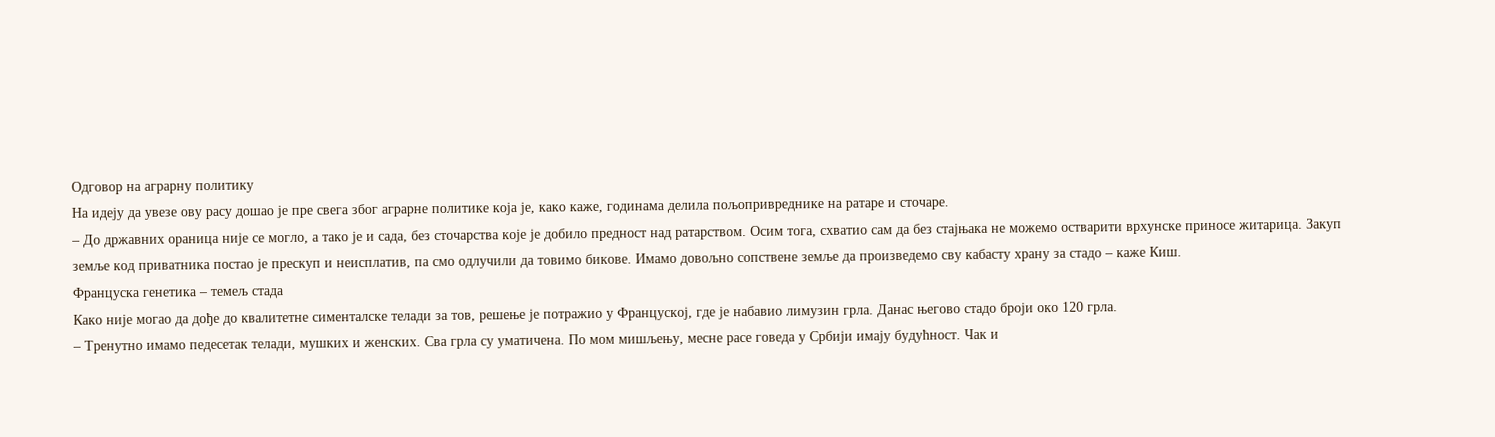Одговор на аграрну политику
На идеју да увезе ову расу дошао је пре свега због аграрне политике која је, како каже, годинама делила пољопривреднике на ратаре и сточаре.
– До државних ораница није се могло, а тако је и сада, без сточарства које је добило предност над ратарством. Осим тога, схватио сам да без стајњака не можемо остварити врхунске приносе житарица. Закуп земље код приватника постао је прескуп и неисплатив, па смо одлучили да товимо бикове. Имамо довољно сопствене земље да произведемо сву кабасту храну за стадо – каже Киш.
Француска генетика – темељ стада
Како није могао да дође до квалитетне сименталске телади за тов, решење је потражио у Француској, где је набавио лимузин грла. Данас његово стадо броји око 120 грла.
– Тренутно имамо педесетак телади, мушких и женских. Сва грла су уматичена. По мом мишљењу, месне расе говеда у Србији имају будућност. Чак и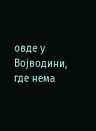овде у Војводини, где нема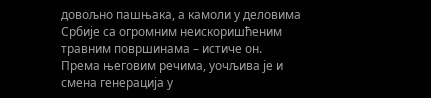довољно пашњака, а камоли у деловима Србије са огромним неискоришћеним травним површинама – истиче он.
Према његовим речима, уочљива је и смена генерација у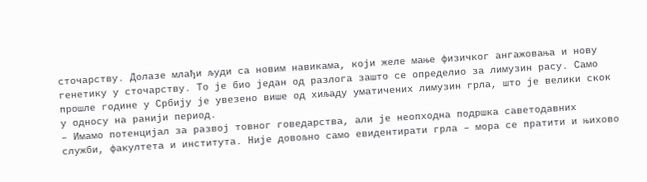сточарству. Долазе млађи људи са новим навикама, који желе мање физичког ангажовања и нову генетику у сточарству. То је био један од разлога зашто се определио за лимузин расу. Само прошле године у Србију је увезено више од хиљаду уматичених лимузин грла, што је велики скок у односу на ранији период.
– Имамо потенцијал за развој товног говедарства, али је неопходна подршка саветодавних служби, факултета и института. Није довољно само евидентирати грла – мора се пратити и њихово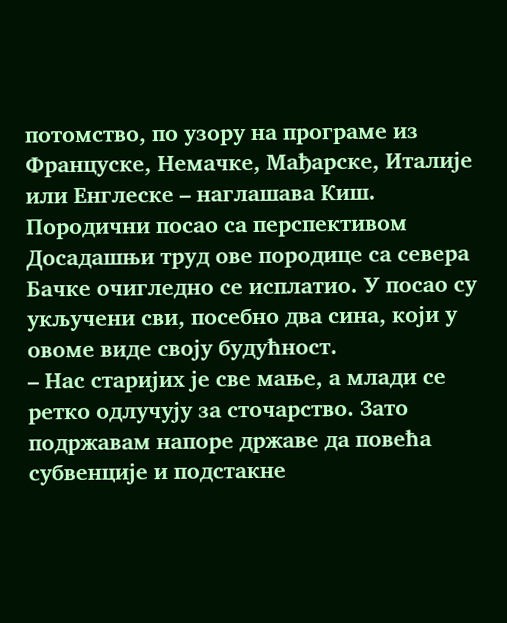потомство, по узору на програме из Француске, Немачке, Мађарске, Италије или Енглеске – наглашава Киш.
Породични посао са перспективом
Досадашњи труд ове породице са севера Бачке очигледно се исплатио. У посао су укључени сви, посебно два сина, који у овоме виде своју будућност.
– Нас старијих је све мање, а млади се ретко одлучују за сточарство. Зато подржавам напоре државе да повећа субвенције и подстакне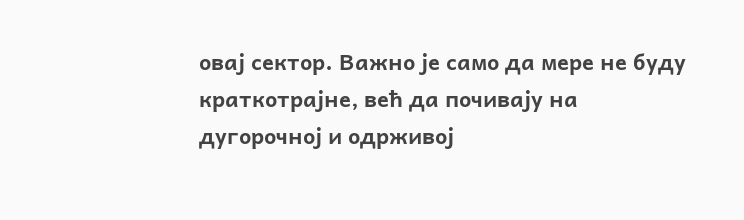овај сектор. Важно је само да мере не буду краткотрајне, већ да почивају на дугорочној и одрживој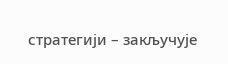стратегији – закључује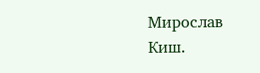Мирослав Киш.